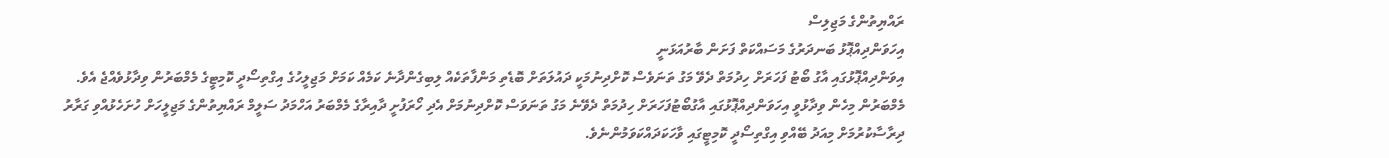ރައްޔިތުންގެ މަޖިލިސް
އިހަވަންދިއްޕޮޅު ބަނދަރުގެ މަސައްކަތް ފަށަން ބާރުއަޅަނީ
އިވަންދިއްޕޮޅުގައި އާގު ބޯޓު ފަހަރަށް ހިދުމަތް ދެވޭ މަގު ތަނަވެސް ކޮށްދިނުމަކީ ދައުލަތަށް ބޮޑެތި މަންފާތަކެއް ލިބިގެންދާނެ ކަމެއް ކަމަށް މަޖިލީހުގެ އިގްތިސޯދީ ކޮމިޓީގެ މެމްބަރުން ވިދާޅުވެއްޖެ އެވެ.
މެމްބަރުން މިހެން ވިދާޅުވީ އިހަވަންދިއްޕޮޅުގައި އާގުބޯޓުފަހަރަށް ހިދުމަތް ދެވޭނެ މަގު ތަނަވަސް ކޮށްދިނުމަށް އެދި ހޯރަފުށީ ދާއިރާގެ މެމްބަރު އަހްމަދު ސަލީމް ރައްޔިތުންގެ މަޖިލީހަށް ހުށަހެޅުއްވި ގަރާރު ދިރާސާކުރުމަށް މިއަދު ބޭއްވި އިގްތިސޯދީ ކޮމިޓީގައި ވާހަކަދައްކަވަމުންނެވެ.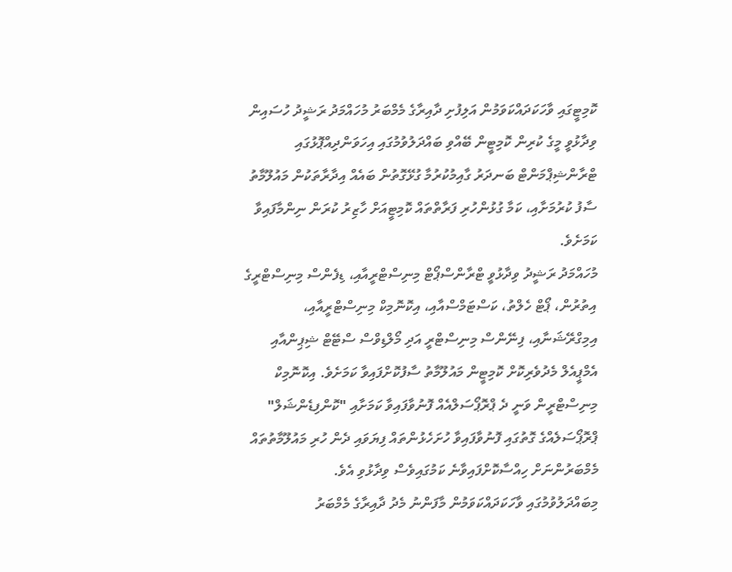ކޮމިޓީގައި ވާހަކަދައްކަވަމުން އަލިފުށި ދާއިރާގެ މެމްބަރު މުހައްމަދު ރަޝީދު ހުސައިން ވިދާޅުވީ މީގެ ކުރިން ކޮމިޓީން ބޭއްވި ބައްދަލުވުމުގައި އިހަވަންދިއްޕޮޅުގައި ޓްރާންޝިޕްމަންޓް ބަނދަރު ގާއިމުކުރުމާ ގުޅޭގޮތުން ބައެއް އިދާރާތަކުން މައުލޫމާތު ސާފު ކުރުމަށާއި، ކަމާ ގުޅުންހުރި ފަރާތްތައް ކޮމިޓީއަށް ހާޒިރު ކުރަން ނިންމާފައިވާ ކަމަށެވެ.
މުހައްމަދު ރަޝީދު ވިދާޅުވީ ޓްރާންސްޕޯޓް މިނިސްޓްރީއާއި، ޑިފެންސް މިނިސްޓްރީގެ އިތުރުން، ޕޯޓް ހެލްތު، ކަސްޓަމްސްއާއި، އިކޮނޮމިކް މިނިސްޓްރީއާއި، އިމިގްރޭޝަނާއި، ފިނޭންސް މިނިސްޓްރީ އަދި މޯލްޑިވްސް ސްޓޭޓް ޝިޕިންއާއި އެމްޕީއެލް މެދުވެރިކޮށް ކޮމިޓީން މައުލޫމާތު ސާފުކޮށްފައިވާ ކަމަށެވެ. އިކޮނޮމިކް މިނިސްޓްރީން ވަނީ ދެ ޕްރޮޕޯސަލްއެއް ފޮނުވާފައިވާ ކަމަށާއި "ކޮންފިޑެންޝަލް" ޕްރޮޕޯސަލެއްގެ ގޮތުގައި ފޮނުވާފައިވާ ހުށަހެޅުންތައް ފިޔަވައި ދެން ހުރި މައުލޫމާތުތައް މެމްބަރުންނަށް ހިއްސާކޮށްފައިވާނެ ކަމުގައިވެސް ވިދާޅުވި އެވެ.
މިބައްދަލުވުމުގައި ވާހަކަދައްކަވަމުން މާފަންނު މެދު ދާއިރާގެ މެމްބަރު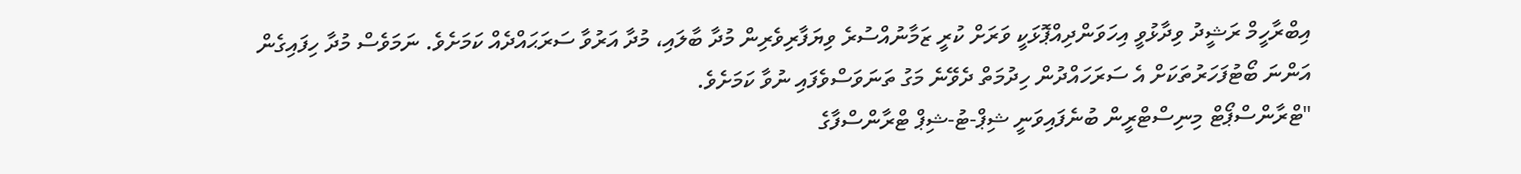އިބްރާހީމް ރަޝީދު ވިދާޅުވީ އިހަވަންދިއްޕޮޅަކީ ވަރަށް ކުރީ ޒަމާނުއްސުރެ ވިޔަފާރިވެރިން މުދާ ބާލައި، މުދާ އަރުވާ ސަރަޙައްދެއް ކަމަށެވެ. ނަމަވެސް މުދާ ހިފައިގެން އަންނަ ބޯޓުފަހަރުތަކަށް އެ ސަރަހައްދުން ހިދުމަތް ދެވޭނެ މަގު ތަނަވަސްވެފައި ނުވާ ކަމަށެވެ.
"ޓްރާންސްޕޯޓް މިނިސްޓްރީން ބުނެފައިވަނީ ޝިޕް-ޓު-ޝިޕް ޓްރާންސްފާގެ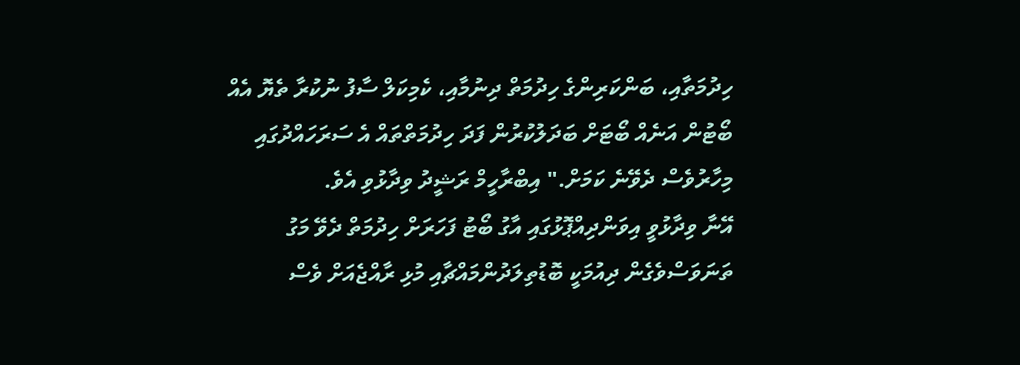ހިދުމަތާއި، ބަންކަރިންގެ ހިދުމަތް ދިނުމާއި، ކެމިކަލް ސާފު ނުކުރާ ތެޔޮ އެއް ބޯޓުން އަނެއް ބޯޓަށް ބަދަލުކުރުން ފަދަ ހިދުމަތްތައް އެ ސަރަހައްދުގައި މިހާރުވެސް ދެވޭނެ ކަމަށް." އިބްރާހީމް ރަޝީދު ވިދާޅުވި އެވެ.
އޭނާ ވިދާޅުވީ އިވަންދިއްޕޮޅުގައި އާގު ބޯޓު ފަހަރަށް ހިދުމަތް ދެވޭ މަގު ތަނަވަސްވެގެން ދިއުމަކީ ބޮޑުތިލަދުންމައްޗާއި މުޅި ރާއްޖެއަށް ވެސް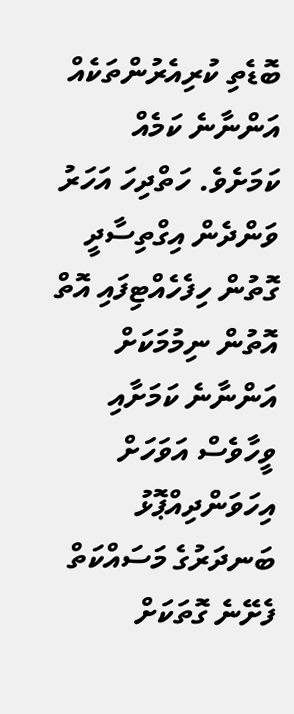ބޮޑެތި ކުރިއެރުންތަކެއް އަންނާނެ ކަމެއް ކަމަށެވެ. ހަތްދިހަ އަހަރު ވަންދެން އިގްތިސާދީ ގޮތުން ހިފެހެއްޓިފައި އޮތް އޮތުން ނިމުމަކަށް އަންނާނެ ކަމަށާއި ވީހާވެސް އަވަހަށް އިހަވަންދިއްޕޮޅު ބަނދަރުގެ މަސައްކަތް ފެށޭނެ ގޮތަކަށް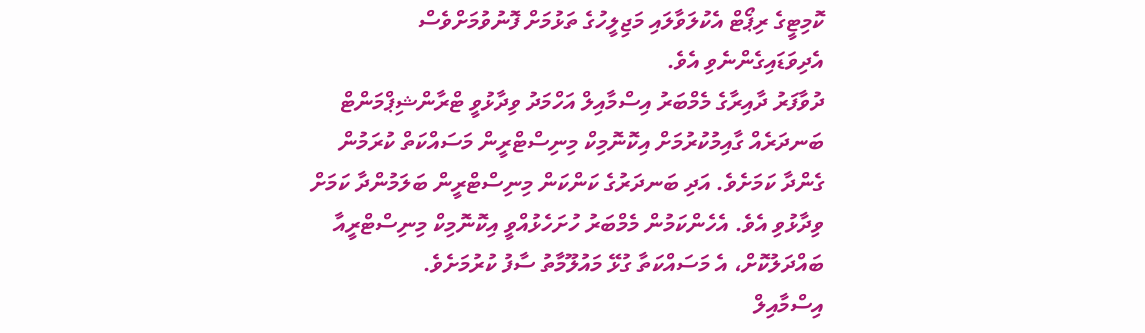ކޮމިޓީގެ ރިޕޯޓް އެކުލަވާލައި މަޖިލީހުގެ ތަޅުމަށް ފޮނުވުމަށްވެސް އެދިވަޑައިގެންނެވި އެވެ.
ދުވާފަރު ދާއިރާގެ މެމްބަރު އިސްމާއިލް އަހްމަދު ވިދާޅުވީ ޓްރާންޝިޕްމަންޓް ބަނދަރެއް ގާއިމުކުރުމަށް އިކޮނޮމިކް މިނިސްޓްރީން މަސައްކަތް ކުރަމުން ގެންދާ ކަމަށެވެ. އަދި ބަނދަރުގެ ކަންކަން މިނިސްޓްރީން ބަލަމުންދާ ކަމަށް ވިދާޅުވި އެވެ. އެހެންކަމުން މެމްބަރު ހުށަހެޅުއްވީ އިކޮނޮމިކް މިނިސްޓްރީއާ ބައްދަލުކޮށް، އެ މަސައްކަތާ ގުޅޭ މައުލޫމާތު ސާފު ކުރުމަށެވެ.
އިސްމާއިލް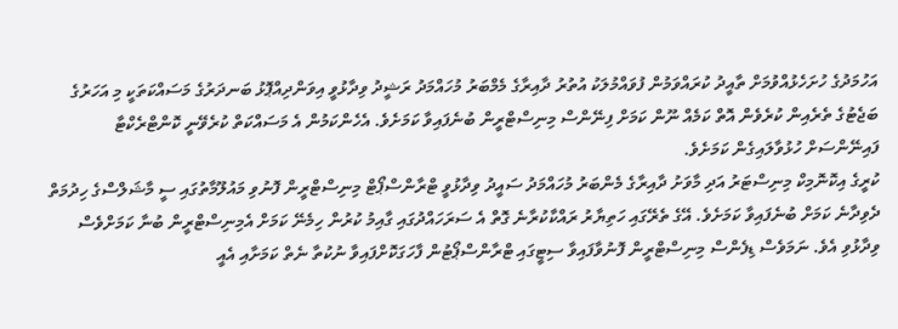އަހުމަދުގެ ހުށަހެޅުއްވުމަށް ތާއީދު ކުރައްވަމުން ފުވައްމުލަކު އުތުރު ދާއިރާގެ މެމްބަރު މުހައްމަދު ރަޝީދު ވިދާޅުވީ އިވަންދިއްޕޮޅު ބަނދަރުގެ މަސައްކަތަކީ މި އަހަރުގެ ބަޖެޓުގެ ތެރެއިން ކުރެވެން އޮތް ކަމެއް ނޫން ކަމަށް ފިނޭންސް މިނިސްޓްރީން ބުނެފައިވާ ކަމަށެވެ. އެހެންކަމުން އެ މަސައްކަތް ކުރެވޭނީ ކޮންޓްރެކްޓާ ފައިނޭންސަށް ހުޅުވާލައިގެން ކަމަށެވެ.
ކުރީގެ އިކޮނޮމިކް މިނިސްޓަރު އަދި މާވަށު ދާއިރާގެ މެންބަރު މުހައްމަދު ސައީދު ވިދާޅުވީ ޓްރާންސްޕޯޓް މިނިސްޓްރީން ފޮނުވި މައުލޫމާތުގައި ސީ މާޝަލްސްގެ ހިދުމަތް ދެވިދާނެ ކަމަށް ބުނެފައިވާ ކަމަށެވެ. އޭގެ ތެރޭގައި ހަތިޔާރު ރައްކާކުރާނެ ގޮތް އެ ސަރަހައްދުގައި ގާއިމު ކުރުން ހިމެނޭ ކަމަށް އެމިނިސްޓްރީން ބުނާ ކަމަށްވެސް ވިދާޅުވި އެވެ. ނަމަވެސް ޑިފެންސް މިނިސްޓްރީން ފޮނުވާފައިވާ ސިޓީގައި ޓްރާންސްޕޯޓުން ފާހަގަކޮށްފައިވާ ނުކުތާ ނެތް ކަމަށާއި އެއީ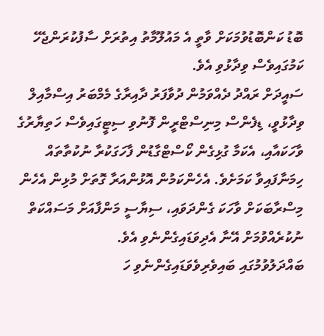ބޮޑު ކަންބޮޑުވުމަކަށް ވާތީ އެ މައުލޫމާތު އިތުރަށް ސާފުކުރަންޖެހޭ ކަމުގައިވެސް ވިދާޅުވި އެވެ.
ސައީދަށް ރައްދު ދެއްވަމުން ދުވާފަރު ދާއިރާގެ މެމްބަރު އިސްމާއިލް ވިދާޅުވީ، ޑިފެންސް މިނިސްޓްރީން ފޮނުވި ސިޓީގައިވެސް ހަތިޔާރުގެ ވާހަކައާއި، އެކަމާ ގުޅިގެން ކޯސްޓްގާޑުން ފާހަގަކުރާ ނުކުތާތައް ހިމަނާފައިވާ ކަމަށެވެ. އެހެންކަމުން އޮޅުންއަރާ ގޮތަށް މުޅިން އެހެން މިސްރާބަކަށް ވާހަކަ ގެންދަވައި، ސިޔާސީ މަންފާއަށް މަސައްކަތް ނުކުރެއްވުމަށް އޭނާ އެދިވަޑައިގެންނެވި އެވެ.
ބައްދަލުވުމުގައި ބައިވެރިވެވަޑައިގެންނެވި ހަ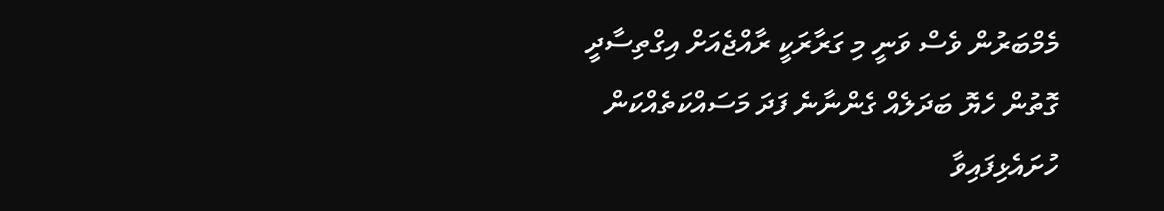މެމްބަރުން ވެސް ވަނީ މި ގަރާރަކީ ރާއްޖެއަށް އިގްތިސާދީ ގޮތުން ހެޔޮ ބަދަލެއް ގެންނާނެ ފަދަ މަސައްކަތެއްކަން ހުށައެޅިފައިވާ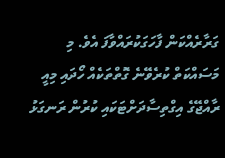ގަރާރެއްކަން ފާހަގަކުރައްވާފަ އެވެ. މި މަސައްކަތް ކުރެވޭނެ ގޮތްތަކެއް ހޯދައި މިއީ ރާއްޖޭގެ އިގްތިސާދަށްޓަކައި ކުރުން ރަނގަޅު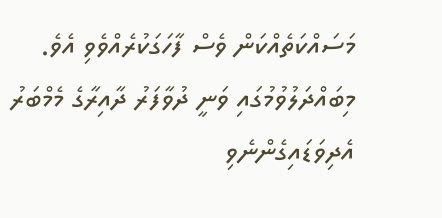މަސައްކަތެއްކަން ވެސް ފާހަގަކުރެއްވެވި އެވެ.
މިބައްދަލުވުމުގައި ވަނީ ދުވާފަރު ދާއިރާގެ މެމްބަރު އެދިވަޑައިގެންނެވި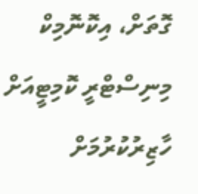ގޮތަށް، އިކޮނޮމިކް މިނިސްޓްރީ ކޮމިޓީއަށް ހާޒިރުކުރުމަށް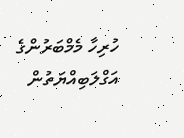ހުރިހާ މެމްބަރުންގެ އަގްލަބިއްޔަތުން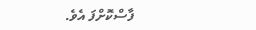ފާސްކޮށްފަ އެވެ.